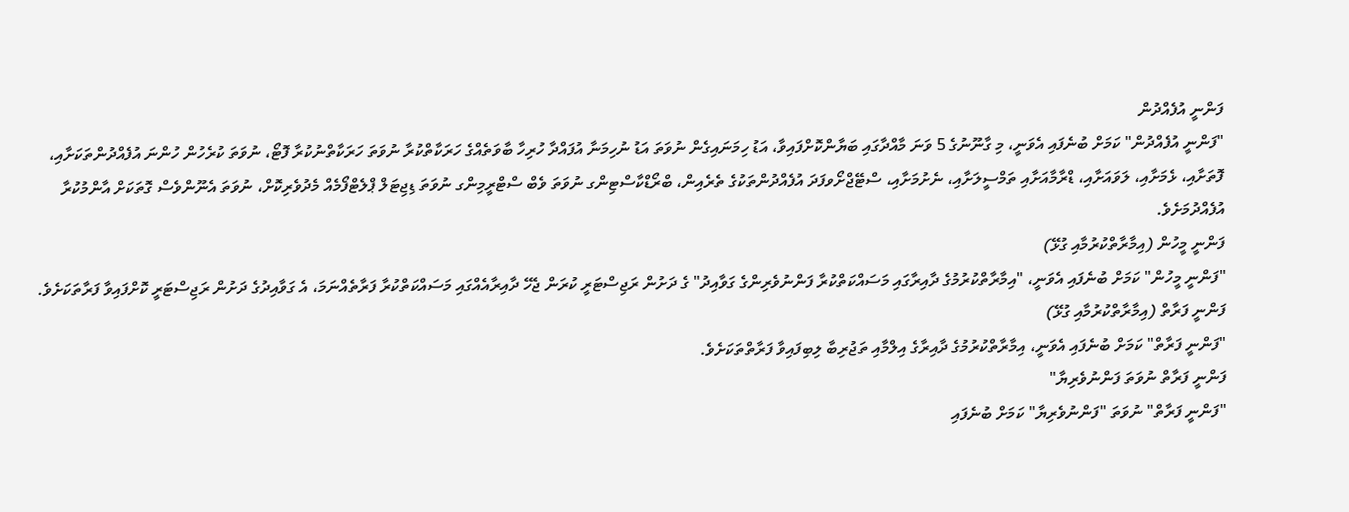ފަންނީ އުފެއްދުން
"ފަންނީ އުފެއްދުން" ކަމަށް ބުނެފައި އެވަނީ، މި ގާނޫނުގެ 5 ވަނަ މާއްދާގައި ބަޔާންކޮށްފައިވާ، އަޑު ހިމަނައިގެން ނުވަތަ އަޑު ނުހިމަނާ އުފައްދާ ހުރިހާ ބާވަތެއްގެ ހަރަކާތްކުރާ ނުވަތަ ހަރަކާތްނުކުރާ ފޮޓޯ، ނުވަތަ ކުރެހުން ހުންނަ އުފެއްދުންތަކަށާއި، ފޮތަށާއި، ޅެމަށާއި، ލަވައަށާއި، ޑްރާމާއަށާއި ތަމްސީލަށާއި، ނެށުމަށާއި، ސްޓޭޖްށޯވފަދަ އުފެއްދުންތަކުގެ ތެރެއިން، ބްރޯޑްކާސްޓިންގ ނުވަތަ ވެބް ސްޓްރީމިންގ ނުވަތަ ޑިޖިޓަލް ޕްލެޓްފޯމެއް މެދުވެރިކޮށް، ނުވަތަ އެނޫންވެސް ގޮތަކަށް އާންމުކުރާ އުފެއްދުމަށެވެ.
ފަންނީ މީހުން (އިމާރާތްކުރުމާއި ގުޅޭ)
"ފަންނީ މީހުން" ކަމަށް ބުނެފައި އެވަނީ، "އިމާރާތްކުރުމުގެ ދާއިރާގައި މަސައްކަތްކުރާ ފަންނުވެރިންގެ ގަވާއިދު" ގެ ދަށުން ރަޖިސްޓަރީ ކުރަން ޖެހޭ ދާއިރާއެއްގައި މަސައްކަތްކުރާ ފަރާތެއްނަމަ، އެ ގަވާއިދުގެ ދަށުން ރަޖިސްޓަރީ ކޮށްފައިވާ ފަރާތަކަށެވެ.
ފަންނީ ފަރާތް (އިމާރާތްކުރުމާއި ގުޅޭ)
"ފަންނީ ފަރާތް" ކަމަށް ބުނެފައި އެވަނީ، އިމާރާތްކުރުމުގެ ދާއިރާގެ އިލްމާއި ތަޖުރިބާ ލިބިފައިވާ ފަރާތްތަކަށެވެ.
ފަންނީ ފަރާތް ނުވަތަ ފަންނުވެރިޔާ"
"ފަންނީ ފަރާތް" ނުވަތަ "ފަންނުވެރިޔާ" ކަމަށް ބުނެފައި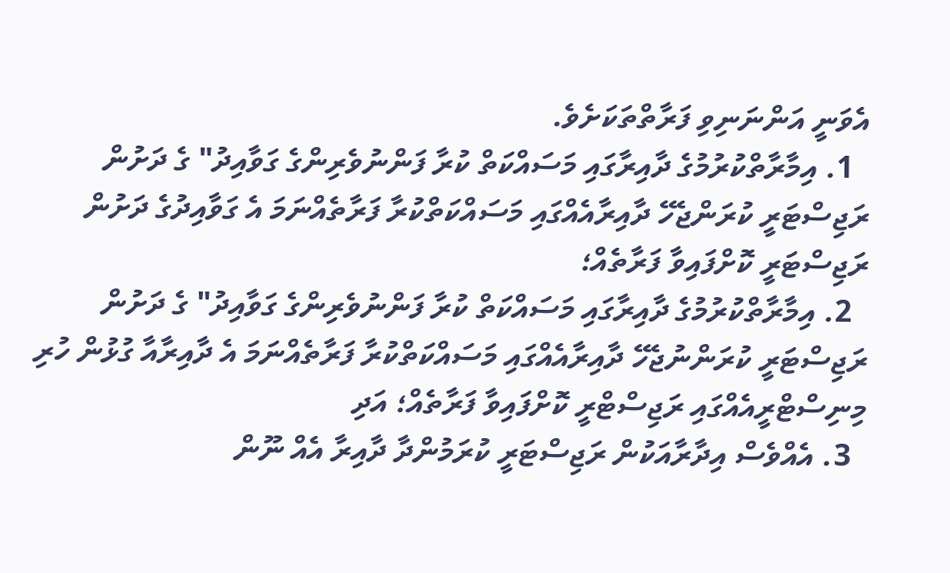އެވަނީ އަންނަނިވި ފަރާތްތަކަށެވެ.
  1. އިމާރާތްކުރުމުގެ ދާއިރާގައި މަސައްކަތް ކުރާ ފަންނުވެރިންގެ ގަވާއިދު" ގެ ދަށުން ރަޖިސްޓަރީ ކުރަންޖެހޭ ދާއިރާއެއްގައި މަސައްކަތްކުރާ ފަރާތެއްނަމަ އެ ގަވާއިދުގެ ދަށުން ރަޖިސްޓަރީ ކޮށްފައިވާ ފަރާތެއް؛
  2. އިމާރާތްކުރުމުގެ ދާއިރާގައި މަސައްކަތް ކުރާ ފަންނުވެރިންގެ ގަވާއިދު" ގެ ދަށުން ރަޖިސްޓަރީ ކުރަންނުޖެހޭ ދާއިރާއެއްގައި މަސައްކަތްކުރާ ފަރާތެއްނަމަ އެ ދާއިރާއާ ގުޅުން ހުރި މިނިސްޓްރީއެއްގައި ރަޖިސްޓްރީ ކޮށްފައިވާ ފަރާތެއް؛ އަދި
  3. އެއްވެސް އިދާރާއަކުން ރަޖިސްޓަރީ ކުރަމުންދާ ދާއިރާ އެއް ނޫން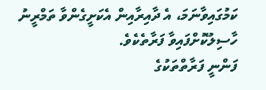ކަމުގައިވާނަމަ، އެ ދާއިރާއިން އެކަށީގެންވާ ތަމްރީނު ހާސިލުކޮށްފައިވާ ފަރާތެކެވެ.
ފަންނީ ފަރާތްތަކުގެ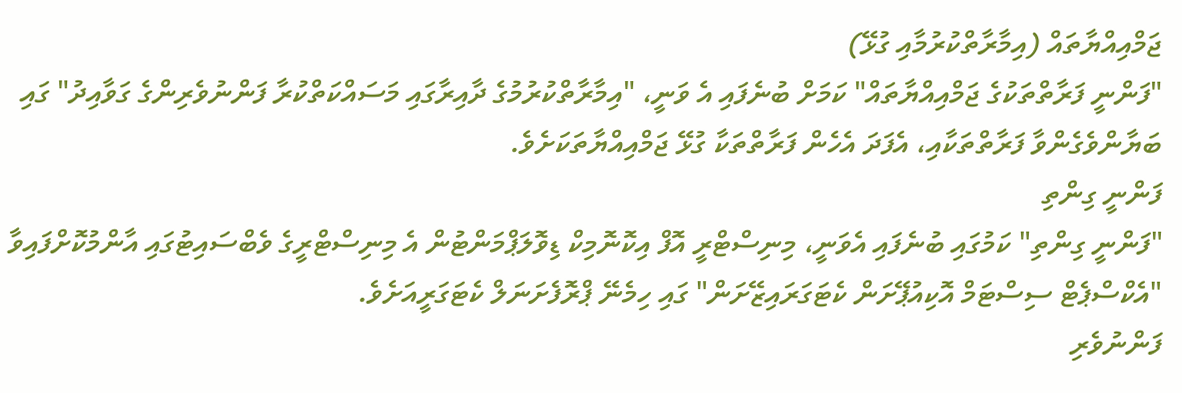ޖަމްއިއްޔާތައް (އިމާރާތްކުރުމާއި ގުޅޭ)
"ފަންނީ ފަރާތްތަކުގެ ޖަމްއިއްޔާތައް" ކަމަށް ބުނެފައި އެ ވަނީ، "އިމާރާތްކުރުމުގެ ދާއިރާގައި މަސައްކަތްކުރާ ފަންނުވެރިންގެ ގަވާއިދު" ގައި ބަޔާންވެގެންވާ ފަރާތްތަކާއި، އެފަދަ އެހެން ފަރާތްތަކާ ގުޅޭ ޖަމްއިއްޔާތަކަށެވެ.
ފަންނީ ގިންތި
"ފަންނީ ގިންތި" ކަމުގައި ބުނެފައި އެވަނީ، މިނިސްޓްރީ އޮފް އިކޮނޮމިކް ޑިވޮލަޕްމަންޓުން އެ މިނިސްޓްރީގެ ވެބްސައިޓުގައި އާންމުކޮށްފައިވާ "އެކްސްޕެޓް ސިސްޓަމް އޮކިއުޕޭށަން ކެޓަގަރައިޒޭށަން" ގައި ހިމެނޭ ޕްރޮފެށަނަލް ކެޓަގަރީއަށެވެ.
ފަންނުވެރި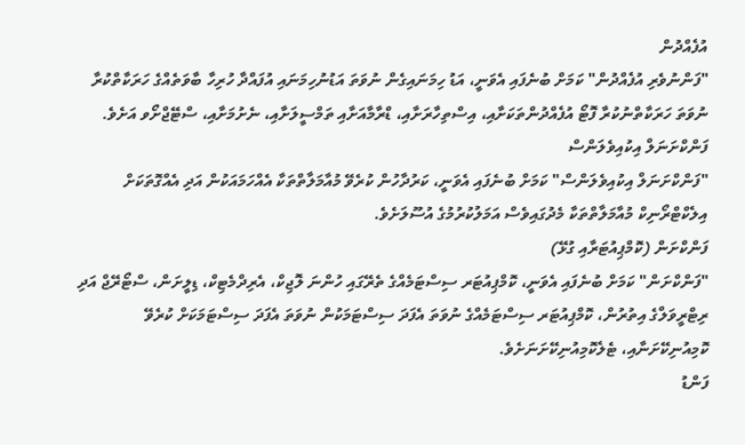އުފެއްދުން
"ފަންނުވެރި އުފެއްދުން" ކަމަށް ބުނެފައި އެވަނީ، އަޑު ހިމަނައިގެން ނުވަތަ އަޑުނުހިމަނައި އުފައްދާ ހުރިހާ ބާވަތެއްގެ ހަރަކާތްކުރާ ނުވަތަ ހަރަކާތްނުކުރާ ފޮޓޯ އުފެއްދުންތަކަށާއި، އިސްތިހާރަށާއި، ޑްރާމާއަށާއި ތަމްސީލަށާއި، ނެށުމަށާއި، ސްޓޭޖްށޯވ އަށެވެ.
ފަންކްށަނަލް އިކުއިވެލަންސް
"ފަންކްށަނަލް އިކުއިވެލަންސް" ކަމަށް ބުނެފައި އެވަނީ، ކަރުދާހުން ކުރެވޭ މުއާމަލާތްތަކާ އެއްހަމައަކުން އަދި އެއްގޮތަކަށް އިލެކްޓްރޯނިކް މުއާމަލާތްތަކާ މެދުގައިވެސް އަމަލުކުރުމުގެ އުސޫލަށެވެ.
ފަންކްށަން (ކޮމްޕިއުޓަރާއި ގުޅޭ)
"ފަންކްށަން" ކަމަށް ބުނެފައި އެވަނީ، ކޮމްޕިއުޓަރ ސިސްޓަމެއްގެ ތެރޭގައި ހުންނަ ލޮޖިކް، އެރިދްމެޓިކް، ޑިލީށަން، ސްޓޯރޭޖް އަދި ރިޓްރީވަލްގެ އިތުރުން، ކޮމްޕިއުޓަރ ސިސްޓަމެއްގެ ނުވަތަ އެފަދަ ސިސްޓަމަކުން ނުވަތަ އެފަދަ ސިސްޓަމަކަށް ކުރެވޭ ކޮމިއުނިކޭށަނާއި، ޓެލެކޮމިއުނިކޭށަނަށެވެ.
ފަންޑު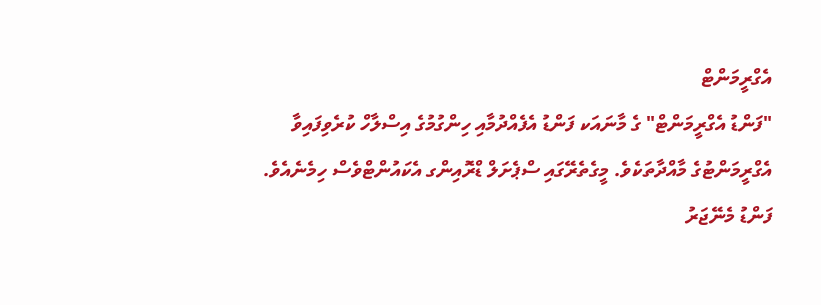އެގްރީމަންޓް
"ފަންޑު އެގްރީމަންޓް" ގެ މާނައަކ ފަންޑު އެފެއްދުމާއި ހިންގުމުގެ އިސްލާހް ކުރެވިފައިވާ އެގްރީމަންޓުގެ މާއްދާތަކެވެ. މީގެތެރޭގައި ސްޕެށަލް ޑްރޮއިންގ އެކައުންޓްވެސް ހިމެނެއެވެ.
ފަންޑު މެނޭޖަރު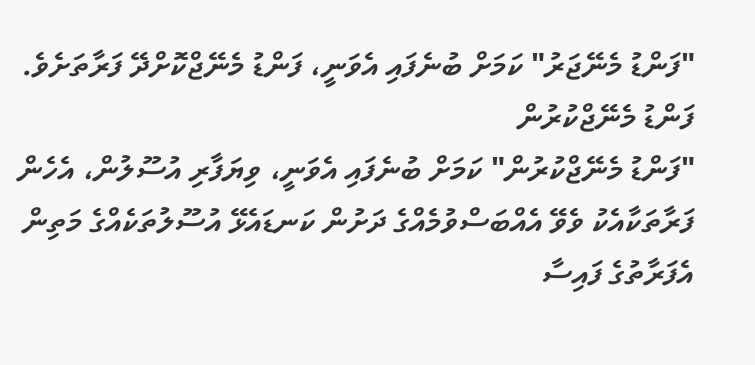"ފަންޑު މެނޭޖަރު" ކަމަށް ބުނެފައި އެވަނީ، ފަންޑު މެނޭޖްކޮށްދޭ ފަރާތަށެވެ.
ފަންޑު މެނޭޖްކުރުން
"ފަންޑު މެނޭޖްކުރުން" ކަމަށް ބުނެފައި އެވަނީ، ވިޔަފާރި އުސޫލުން، އެހެން ފަރާތަކާއެކު ވެވޭ އެއްބަސްވުމެއްގެ ދަށުން ކަނޑައެޅޭ އުސޫލުތަކެއްގެ މަތިން އެފަރާތުގެ ފައިސާ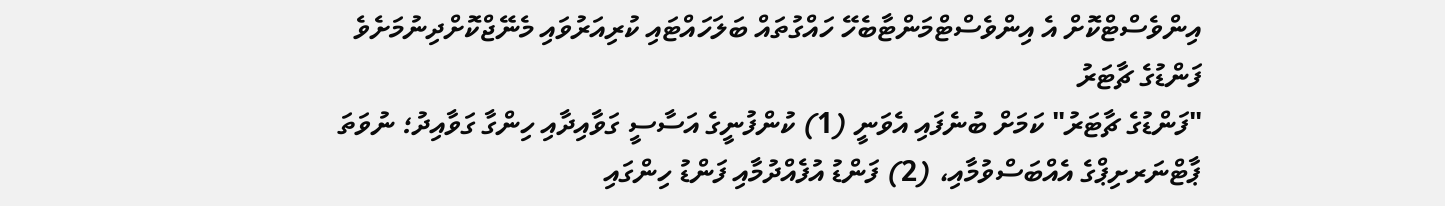އިންވެސްޓްކޮށް އެ އިންވެސްޓްމަންޓާބެހޭ ހައްގުތައް ބަލަހައްޓައި ކުރިއަރުވައި މެނޭޖްކޮށްދިނުމަށެވެ
ފަންޑުގެ ޗާޓަރު
"ފަންޑުގެ ޗާޓަރު" ކަމަށް ބުނެފައި އެވަނީ (1) ކުންފުނީގެ އަސާސީ ގަވާއިދާއި ހިންގާ ގަވާއިދު؛ ނުވަތަ ޕާޓްނަރށިޕްގެ އެއްބަސްވުމާއި، (2) ފަންޑު އުފެއްދުމާއި ފަންޑު ހިންގައި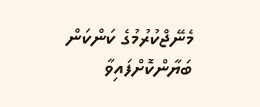މެނޭޖްކުރުމުގެ ކަންކަން ބަޔާންކޮށްފައިވާ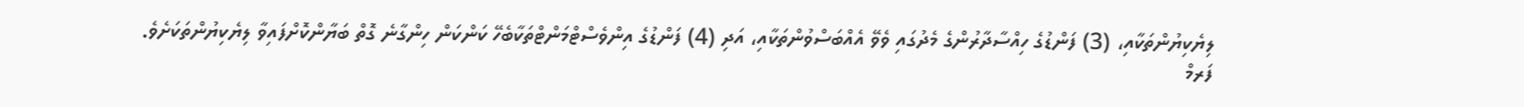ލިޔެކިޔުންތަކާއި، (3) ފަންޑުގެ ހިއްސާދާރުންގެ މެދުގައި ވެވޭ އެއްބަސްވުންތަކާއި، އަދި (4) ފަންޑުގެ އިންވެސްޓްމަންޓްތަކާބެހޭ ކަންކަން ހިންގާނެ ގޮތް ބަޔާންކޮށްފައިވާ ލިޔެކިޔުންތަކަށެވެ.
ފަރމް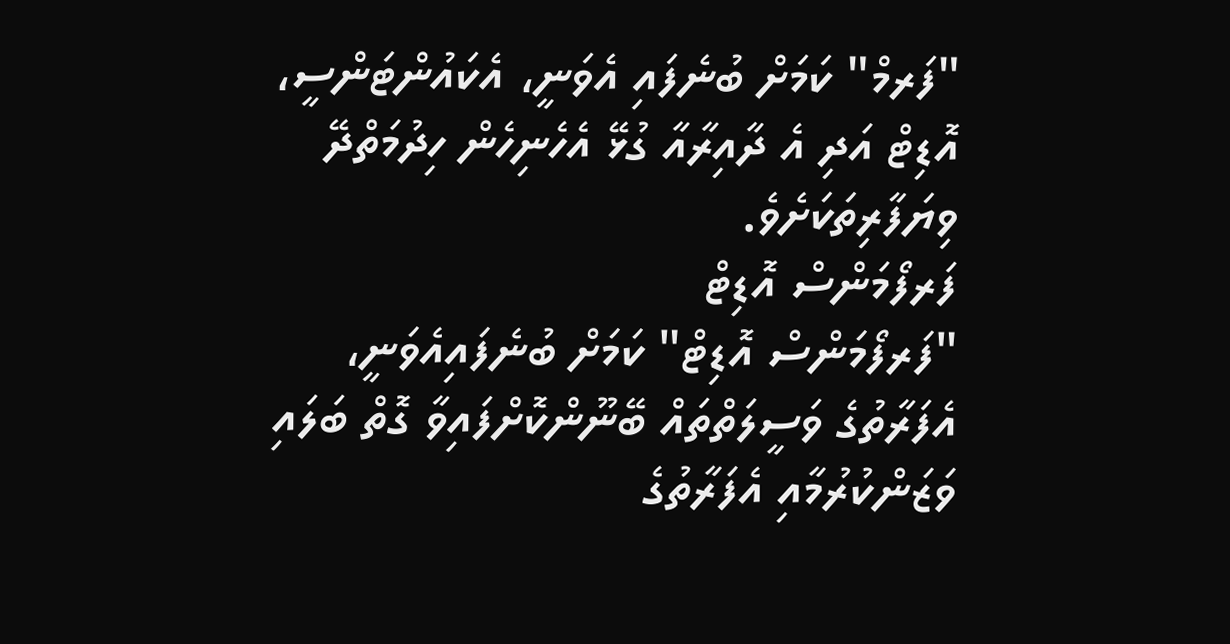"ފަރމް" ކަމަށް ބުނެފައި އެވަނީ، އެކައުންޓަންސީ، އޮޑިޓް އަދި އެ ދާއިރާއާ ގުޅޭ އެހެނިހެން ހިދުމަތްދޭ ވިޔަފާރިތަކަށެވެ.
ފަރފޯމަންސް އޮޑިޓް
"ފަރފޯމަންސް އޮޑިޓް" ކަމަށް ބުނެފައިއެވަނީ، އެފަރާތުގެ ވަސީލަތްތައް ބޭނޫންކޮށްފައިވާ ގޮތް ބަލައި ވަޒަންކުރުމާއި އެފަރާތުގެ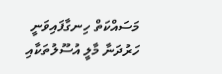މަސައްކަތް ހިނގާފައިވަނީ ހަރުދަނާ މާލީ އުސޫލުތަކާއި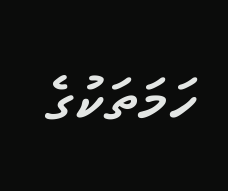ހަމަތަކުގެ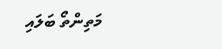މަތިންތޯ ބަލައި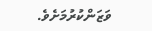ވަޒަންކުރުމަށެވެ.